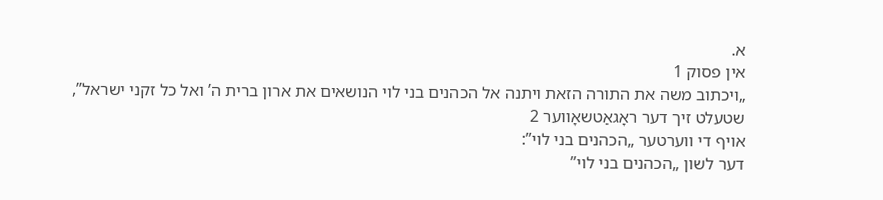א.
אין פסוק 1
„ויכתוב משה את התורה הזאת ויתנה אל הכהנים בני לוי הנושאים את ארון ברית ה’ ואל כל זקני ישראל”,
שטעלט זיך דער ראָגאַטשאָווער 2
אויף די ווערטער „הכהנים בני לוי”:
דער לשון „הכהנים בני לוי”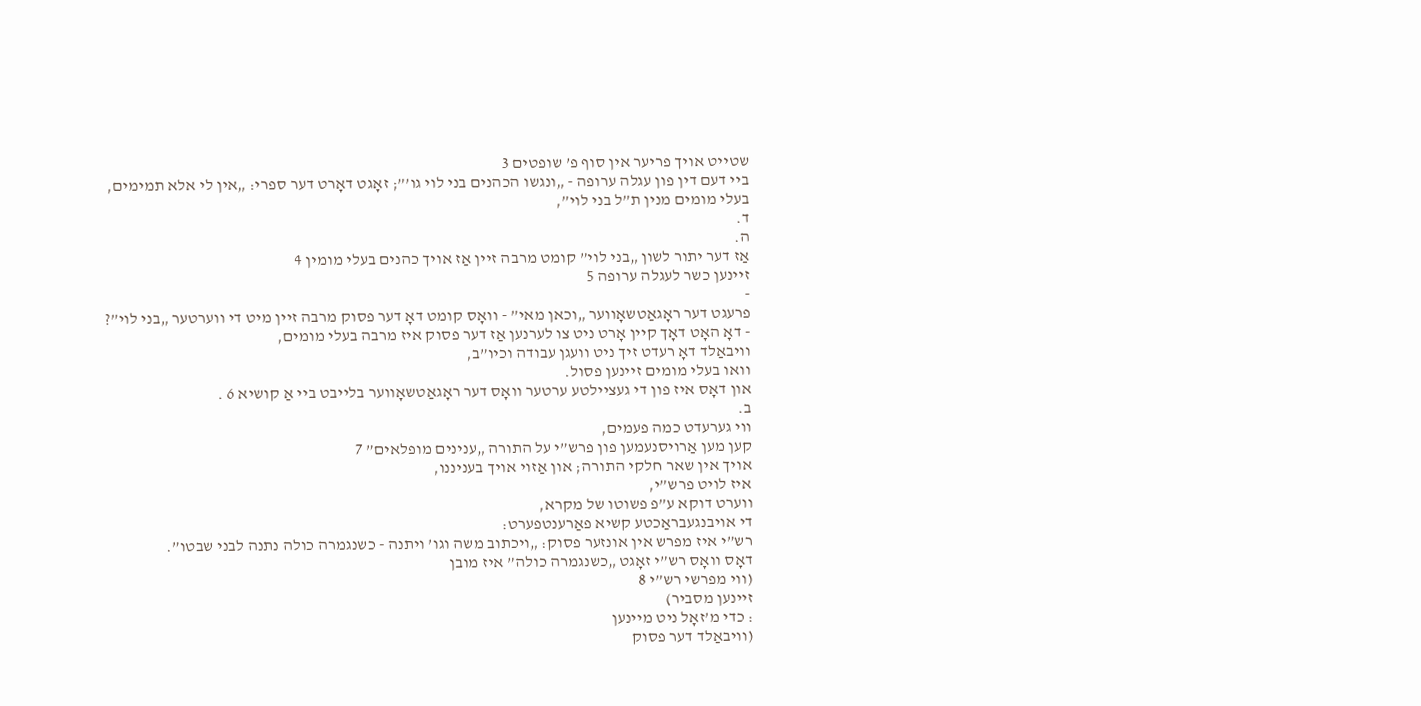שטייט אויך פריער אין סוף פ’ שופטים 3
ביי דעם דין פון עגלה ערופה - „ונגשו הכהנים בני לוי גו’”; זאָגט דאָרט דער ספרי: „אין לי אלא תמימים,
בעלי מומים מנין ת”ל בני לוי”,
ד.
ה.
אַז דער יתור לשון „בני לוי” קומט מרבה זיין אַז אויך כהנים בעלי מומין 4
זיינען כשר לעגלה ערופה 5
-
פרעגט דער ראָגאַטשאָווער „וכאן מאי” - וואָס קומט דאָ דער פסוק מרבה זיין מיט די ווערטער „בני לוי”?
- דאָ האָט דאָך קיין אָרט ניט צו לערנען אַז דער פסוק איז מרבה בעלי מומים,
וויבאַלד דאָ רעדט זיך ניט וועגן עבודה וכיו”ב,
וואו בעלי מומים זיינען פסול.
און דאָס איז פון די געציילטע ערטער וואָס דער ראָגאַטשאָווער בלייבט ביי אַ קושיא 6 .
ב.
ווי גערעדט כמה פעמים,
קען מען אַרויסנעמען פון פרש”י על התורה „ענינים מופלאים” 7
אויך אין שאר חלקי התורה; און אַזוי אויך בעניננו,
איז לויט פרש”י,
ווערט דוקא ע”פ פשוטו של מקרא,
די אויבנגעבראַכטע קשיא פאַרענטפערט:
רש”י איז מפרש אין אונזער פסוק: „ויכתוב משה וגו’ ויתנה - כשנגמרה כולה נתנה לבני שבטו”.
דאָס וואָס רש”י זאָגט „כשנגמרה כולה” איז מובן
(ווי מפרשי רש”י 8
זיינען מסביר)
: כדי מ’זאָל ניט מיינען
(וויבאַלד דער פסוק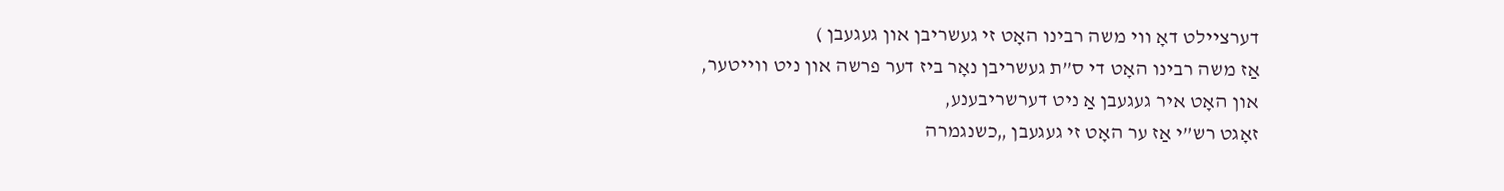דערציילט דאָ ווי משה רבינו האָט זי געשריבן און געגעבן )
אַז משה רבינו האָט די ס”ת געשריבן נאָר ביז דער פרשה און ניט ווייטער,
און האָט איר געגעבן אַ ניט דערשריבענע,
זאָגט רש”י אַז ער האָט זי געגעבן „כשנגמרה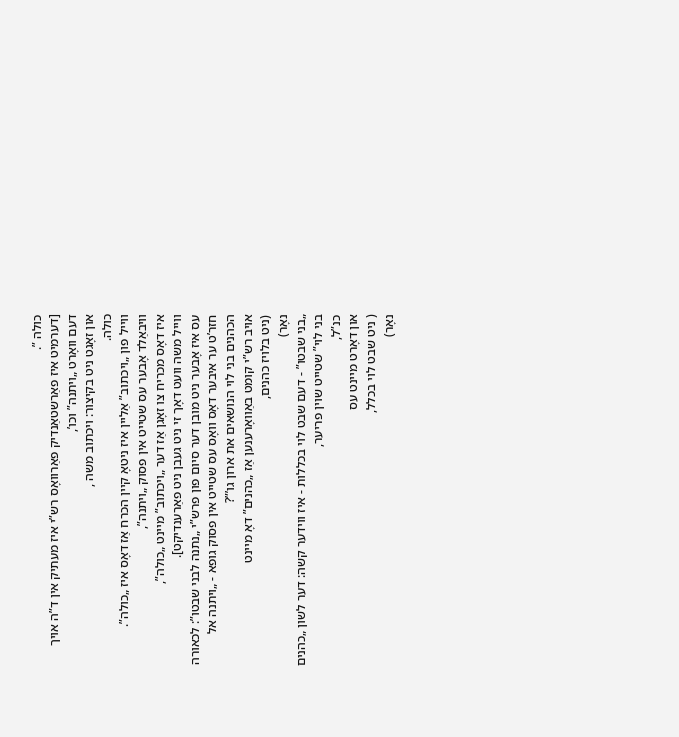כולה ”.
[דערמיט איז פאַרשטאַנדיק פאַרוואָס רש”י איז מעתיק אין ד”ה אויך דעם וואָרט „ויתנה” וכו’,
און זאָגט ניט בקיצור: ויכתוב משה ,
כולה.
ווייל פון „ויכתוב” אַליין איז ניטאָ קיין הכרח אַז דאָס איז „כולה”.
וויבאַלד אָבער עס שטייט אין פסוק „ויתנה”,
איז דאָס מכריח צו זאָגן אַז דער „ויכתוב” מיינט „כולה”,
ווייל משה וועט דאָך זי ניט געבן ניט פאַרענדיקט].
עס איז אָבער ניט מובן דער סיום פון פרש”י „נתנה לבני שבטו”: לכאורה
חזר’ט ער איבער דאָס וואָס עס שטייט אין פסוק גופא - „ויתנה אל הכהנים בני לוי הנושאים את ארון גו’”?
אויב רש”י קומט באַוואָרענען אַז „כהנים” דאָ מיינט
(ניט בלויז כהנים,
נאָר)
„בני שבטו” - דעם שבט לוי בכללות - איז ווידער קשה: דער לשון „כהנים בני לוי” שטייט שוין פריער,
כנ”ל,
און דאָרט מיינט עס
( ניט שבט לוי בכלל,
נאָר)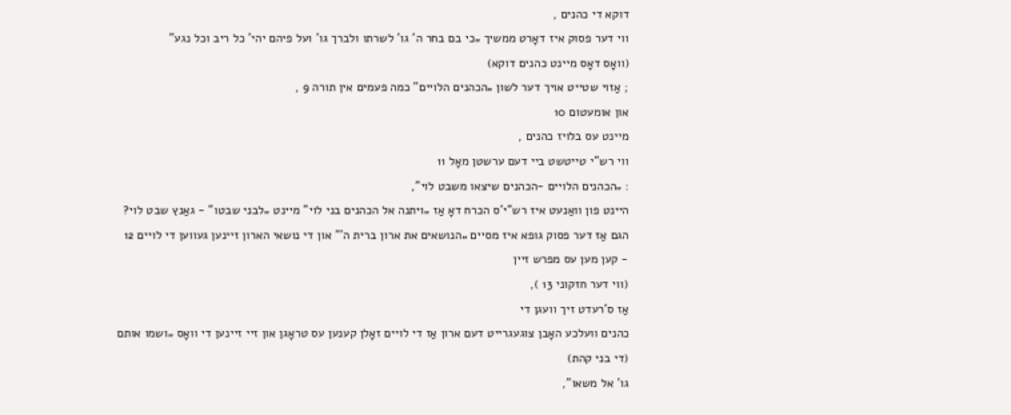דוקא די כהנים ,
ווי דער פסוק איז דאָרט ממשיך „כי בם בחר ה’ גו’ לשרתו ולברך גו’ ועל פיהם יהי’ כל ריב וכל נגע”
(וואָס דאָס מיינט כהנים דוקא)
; אַזוי שטייט אויך דער לשון „הכהנים הלויים” כמה פעמים אין תורה 9 ,
און אומעטום 10
מיינט עס בלויז כהנים ,
ווי רש”י טייטשט ביי דעם ערשטן מאָל 11
: „הכהנים הלויים -הכהנים שיצאו משבט לוי”,
היינט פון וואַנעט איז רש”י’ס הכרח דאָ אַז „ויתנה אל הכהנים בני לוי” מיינט „לבני שבטו” - גאַנץ שבט לוי?
הגם אַז דער פסוק גופא איז מסיים „הנושאים את ארון ברית ה’” און די נושאי הארון זיינען געווען די לויים 12
- קען מען עס מפרש זיין
(ווי דער חזקוני 13 ),
אַז ס’רעדט זיך וועגן די
כהנים וועלכע האָבן צוגעגרייט דעם ארון אַז די לויים זאָלן קענען עס טראָגן און זיי זיינען די וואָס „ושמו אותם
(די בני קהת)
גו’ אל משאו”,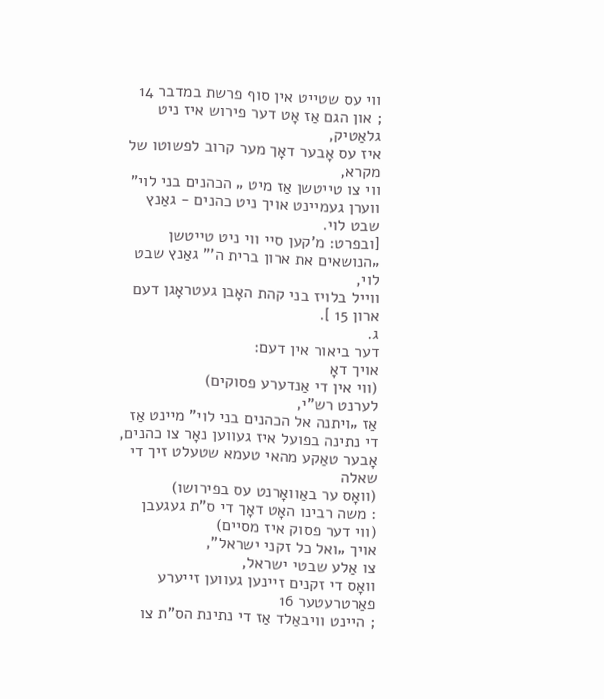ווי עס שטייט אין סוף פרשת במדבר 14
; און הגם אַז אָט דער פירוש איז ניט גלאַטיק,
איז עס אָבער דאָך מער קרוב לפשוטו של מקרא,
ווי צו טייטשן אַז מיט „ הכהנים בני לוי” ווערן געמיינט אויך ניט כהנים - גאַנץ שבט לוי.
[ובפרט: מ’קען סיי ווי ניט טייטשן „הנושאים את ארון ברית ה’” גאַנץ שבט לוי,
ווייל בלויז בני קהת האָבן געטראָגן דעם ארון 15 ].
ג.
דער ביאור אין דעם:
אויך דאָ
(ווי אין די אַנדערע פסוקים)
לערנט רש”י,
אַז „ויתנה אל הכהנים בני לוי” מיינט אַז די נתינה בפועל איז געווען נאָר צו כהנים,
אָבער טאַקע מהאי טעמא שטעלט זיך די שאלה
(וואָס ער באַוואָרנט עס בפירושו)
: משה רבינו האָט דאָך די ס”ת געגעבן
(ווי דער פסוק איז מסיים)
אויך „ואל כל זקני ישראל”,
צו אַלע שבטי ישראל,
וואָס די זקנים זיינען געווען זייערע פאַרטרעטער 16
; היינט וויבאַלד אַז די נתינת הס”ת צו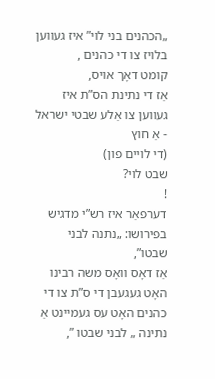„הכהנים בני לוי” איז געווען בלויז צו די כהנים ,
קומט דאָך אויס,
אַז די נתינת הס”ת איז געווען צו אַלע שבטי ישראל - אַ חוץ
(די לויים פון)
שבט לוי?
!
דערפאַר איז רש”י מדגיש בפירושו: „נתנה לבני שבטו”,
אַז דאָס וואָס משה רבינו האָט געגעבן די ס”ת צו די כהנים האָט עס געמיינט אַ נתינה „ לבני שבטו ”,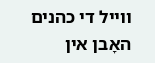ווייל די כהנים האָבן אין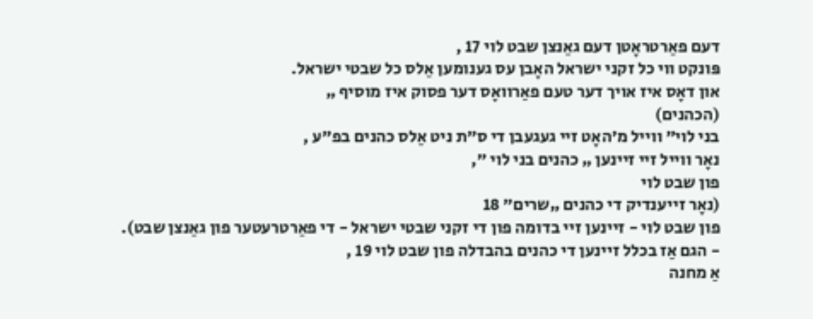דעם פאַרטראָטן דעם גאַנצן שבט לוי 17 ,
פּונקט ווי כל זקני ישראל האָבן עס גענומען אַלס כל שבטי ישראל.
און דאָס איז אויך דער טעם פאַרוואָס דער פסוק איז מוסיף „
(הכהנים)
בני לוי” ווייל מ’האָט זיי געגעבן די ס”ת ניט אַלס כהנים בפ”ע ,
נאָר ווייל זיי זיינען „ כהנים בני לוי ”,
פון שבט לוי
(נאָר זייענדיק די כהנים „שרים” 18
פון שבט לוי - זיינען זיי בדומה פון די זקני שבטי ישראל - די פאַרטרעטער פון גאַנצן שבט).
- הגם אַז בכלל זיינען די כהנים בהבדלה פון שבט לוי 19 ,
אַ מחנה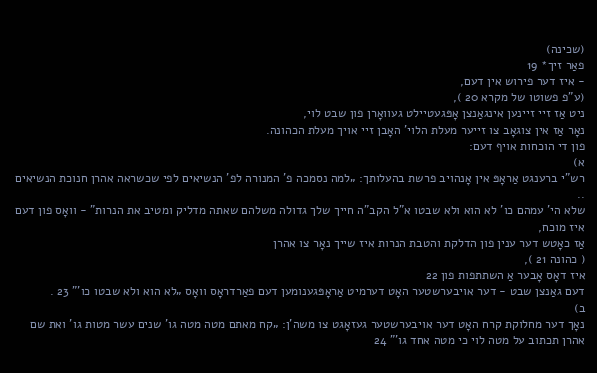(שכינה)
פאַר זיך* 19
- איז דער פירוש אין דעם,
(ע”פ פשוטו של מקרא 20 ),
ניט אַז זיי זיינען אינגאַנצן אָפּגעטיילט געוואָרן פון שבט לוי,
נאָר אַז אין צוגאָב צו זייער מעלת הלוי’ האָבן זיי אויך מעלת הכהונה.
פון די הוכחות אויף דעם:
א)
רש”י ברענגט אַראָפּ אין אָנהויב פרשת בהעלותך: „למה נסמכה פ’ המנורה לפ’ הנשיאים לפי שכשראה אהרן חנוכת הנשיאים ..
שלא הי’ עמהם כו’ לא הוא ולא שבטו א”ל הקב”ה חייך שלך גדולה משלהם שאתה מדליק ומטיב את הנרות” - וואָס פון דעם איז מוכח,
אַז כאָטש דער ענין פון הדלקת והטבת הנרות איז שייך נאָר צו אהרן
( כהונה 21 ),
איז דאָס אָבער אַ השתתפות פון 22
דעם גאַנצן שבט - דער אויבערשטער האָט דערמיט אַראָפּגענומען דעם פאַרדראָס וואָס „לא הוא ולא שבטו כו’” 23 .
ב)
נאָך דער מחלוקת קרח האָט דער אויבערשטער געזאָגט צו משה’ן: „קח מאתם מטה מטה גו’ שנים עשר מטות גו’ ואת שם אהרן תכתוב על מטה לוי כי מטה אחד גו’” 24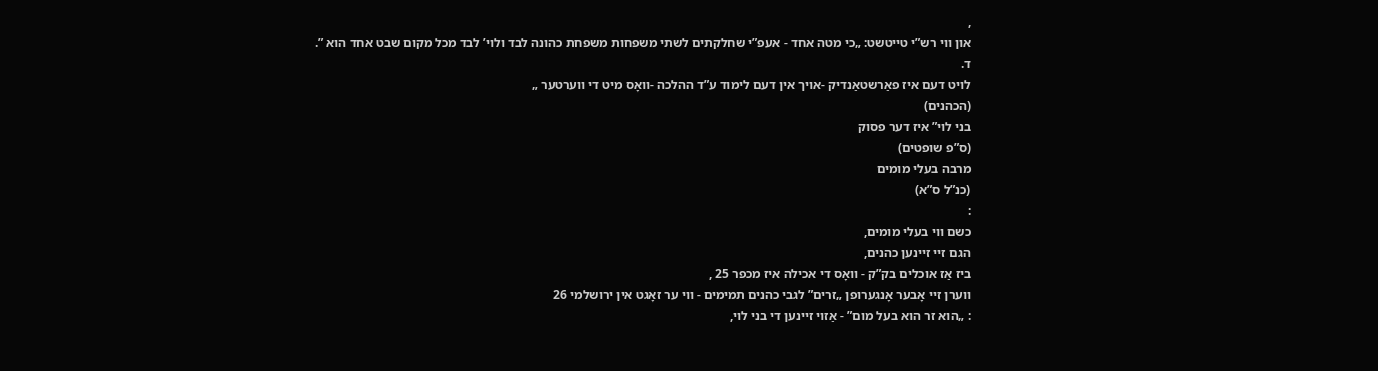,
און ווי רש”י טייטשט: „כי מטה אחד - אעפ”י שחלקתים לשתי משפחות משפחת כהונה לבד ולוי’ לבד מכל מקום שבט אחד הוא ”.
ד.
לויט דעם איז פאַרשטאַנדיק -אויך אין דעם לימוד ע”ד ההלכה -וואָס מיט די ווערטער „
(הכהנים)
בני לוי” איז דער פסוק
(ס”פ שופטים)
מרבה בעלי מומים
(כנ”ל ס”א)
:
כשם ווי בעלי מומים,
הגם זיי זיינען כהנים,
ביז אַז אוכלים בק”ק - וואָס די אכילה איז מכפר 25 ,
ווערן זיי אָבער אָנגערופן „זרים” לגבי כהנים תמימים - ווי ער זאָגט אין ירושלמי 26
: „הוא זר הוא בעל מום” - אַזוי זיינען די בני לוי,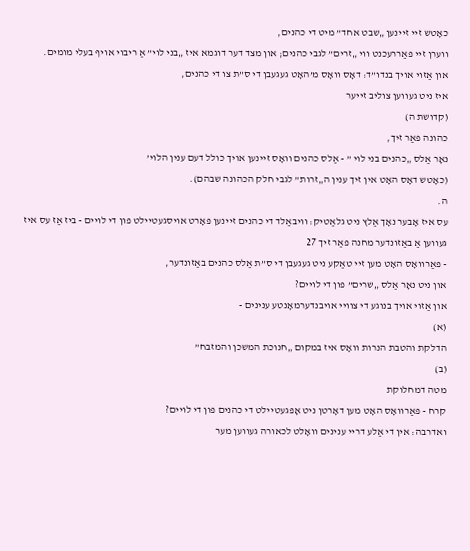כאָטש זיי זיינען „שבט אחד” מיט די כהנים,
ווערן זיי פאַררעכנט ווי „זרים” לגבי כהנים; און מצד דער דוגמא איז „בני לוי” אַ ריבוי אויף בעלי מומים.
און אַזוי אויך בנדו”ד: דאָס וואָס מ’האָט געגעבן די ס”ת צו די כהנים,
איז ניט געווען צוליב זייער
(קדושת ה)
כהונה פאַר זיך,
נאָר אַלס „כהנים בני לוי ” - אַלס כהנים וואָס זיינען אויך כולל דעם ענין הלוי’
(כאָטש דאָס האָט אין זיך ענין ה„זרות” לגבי חלק הכהונה שבהם).
ה.
עס איז אָבער נאָך אַלץ ניט גלאַטיק: וויבאַלד די כהנים זיינען פאָרט אויסגעטיילט פון די לויים - ביז אַז עס איז געווען אַ באַזונדער מחנה פאַר זיך 27
- פאַרוואָס האָט מען זיי טאַקע ניט געגעבן די ס”ת אַלס כהנים באַזונדער,
און ניט נאָר אַלס „שרים” פון די לויים?
און אַזוי אויך בנוגע די צוויי אויבנדערמאָנטע ענינים -
(א)
הדלקת והטבת הנרות וואָס איז במקום „חנוכת המשכן והמזבח”
(ב)
מטה דמחלוקת
קרח - פאַרוואָס האָט מען דאָרטן ניט אָפּגעטיילט די כהנים פון די לויים?
ואדרבה: אין די אַלע דריי ענינים וואָלט לכאורה געווען מער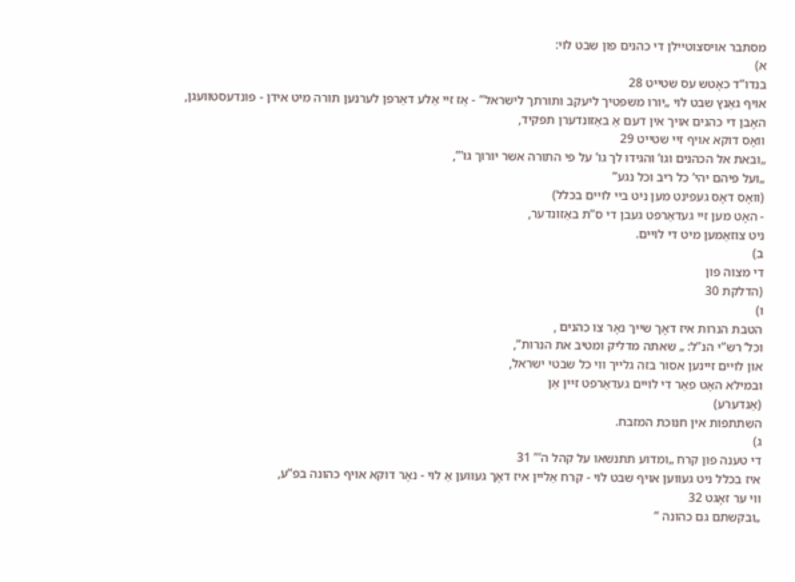מסתבר אויסצוטיילן די כהנים פון שבט לוי:
א)
בנדו”ד כאָטש עס שטייט 28
אויף גאַנץ שבט לוי „יורו משפטיך ליעקב ותורתך לישראל” - אַז זיי אַלע דאַרפן לערנען תורה מיט אידן - פונדעסטוועגן,
האָבן די כהנים אויך אין דעם אַ באַזונדערן תפקיד,
וואָס דוקא אויף זיי שטייט 29
„ובאת אל הכהנים וגו’ והגידו לך גו’ על פי התורה אשר יורוך גו’”,
„ועל פיהם יהי’ כל ריב וכל נגע”
(וואָס דאָס געפינט מען ניט ביי לויים בכלל)
- האָט מען זיי געדאַרפט געבן די ס”ת באַזונדער,
ניט צוזאַמען מיט די לויים.
ב)
די מצוה פון
(הדלקת 30
ו)
הטבת הנרות איז דאָך שייך נאָר צו כהנים ,
וכל’ רש”י הנ”ל: „ שאתה מדליק ומטיב את הנרות”,
און לויים זיינען אסור בזה גלייך ווי כל שבטי ישראל,
ובמילא האָט פאַר די לויים געדאַרפט זיין אַן
(אַנדערע)
השתתפות אין חנוכת המזבח.
ג)
די טענה פון קרח „ומדוע תתנשאו על קהל ה’” 31
איז בכלל ניט געווען אויף שבט לוי - קרח אַליין איז דאָך געווען אַ לוי - נאָר דוקא אויף כהונה בפ”ע,
ווי ער זאָגט 32
„ובקשתם גם כהונה ”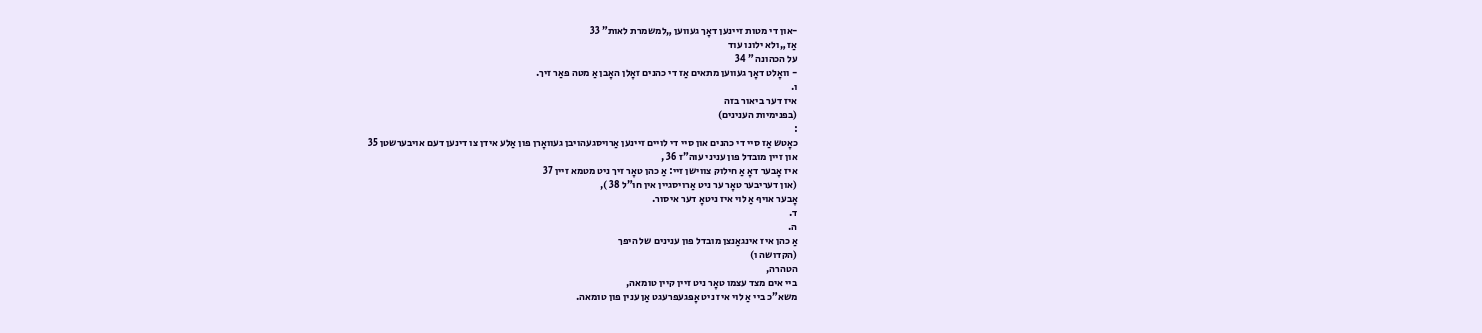-און די מטות זיינען דאָך געווען „למשמרת לאות” 33
אַז „ולא ילונו עוד
על הכהונה ” 34
- וואָלט דאָך געווען מתאים אַז די כהנים זאָלן האָבן אַ מטה פאַר זיך.
ו.
איז דער ביאור בזה
(בפנימיות הענינים)
:
כאָטש אַז סיי די כהנים און סיי די לויים זיינען אַרויסגעהויבן געוואָרן פון אַלע אידן צו דינען דעם אויבערשטן 35
און זיין מובדל פון עניני עוה”ז 36 ,
איז אָבער דאָ אַ חילוק צווישן זיי: אַ כהן טאָר זיך ניט מטמא זיין 37
(און דעריבער טאָר ער ניט אַרויסגיין אין חו”ל 38 ),
אָבער אויף אַ לוי איז ניטאָ דער איסור.
ד.
ה.
אַ כהן איז אינגאַנצן מובדל פון ענינים של היפך
(הקדושה ו)
הטהרה,
ביי אים מצד עצמו טאָר ניט זיין קיין טומאה,
משא”כ ביי אַ לוי איז ניט אָפּגעפרעגט אַן ענין פון טומאה.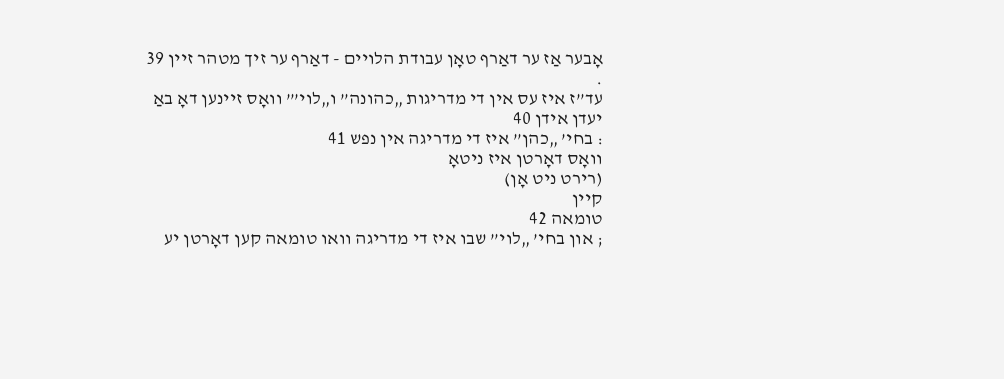אָבער אַז ער דאַרף טאָן עבודת הלויים - דאַרף ער זיך מטהר זיין 39 .
עד”ז איז עס אין די מדריגות „כהונה” ו„לוי’” וואָס זיינען דאָ באַ יעדן אידן 40
: בחי’ „כהן” איז די מדריגה אין נפש 41
וואָס דאָרטן איז ניטאָ
(רירט ניט אָן)
קיין
טומאה 42
; און בחי’ „לוי” שבו איז די מדריגה וואו טומאה קען דאָרטן יע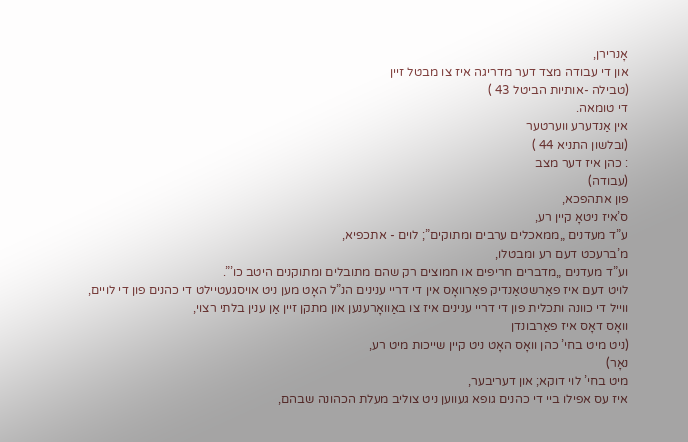אָנרירן,
און די עבודה מצד דער מדריגה איז צו מבטל זיין
(טבילה -אותיות הביטל 43 )
די טומאה.
אין אַנדערע ווערטער
(ובלשון התניא 44 )
: כהן איז דער מצב
(עבודה)
פון אתהפכא,
ס’איז ניטאָ קיין רע,
ע”ד מעדנים „ממאכלים ערבים ומתוקים”; לוים - אתכפיא,
מ’ברעכט דעם רע ומבטלו,
וע”ד מעדנים „מדברים חריפים או חמוצים רק שהם מתובלים ומתוקנים היטב כו’”.
לויט דעם איז פאַרשטאַנדיק פאַרוואָס אין די דריי ענינים הנ”ל האָט מען ניט אויסגעטיילט די כהנים פון די לויים,
ווייל די כוונה ותכלית פון די דריי ענינים איז צו באַוואָרענען און מתקן זיין אַן ענין בלתי רצוי,
וואָס דאָס איז פאַרבונדן
(ניט מיט בחי’ כהן וואָס האָט ניט קיין שייכות מיט רע,
נאָר)
מיט בחי’ לוי דוקא; און דעריבער,
איז עס אפילו ביי די כהנים גופא געווען ניט צוליב מעלת הכהונה שבהם,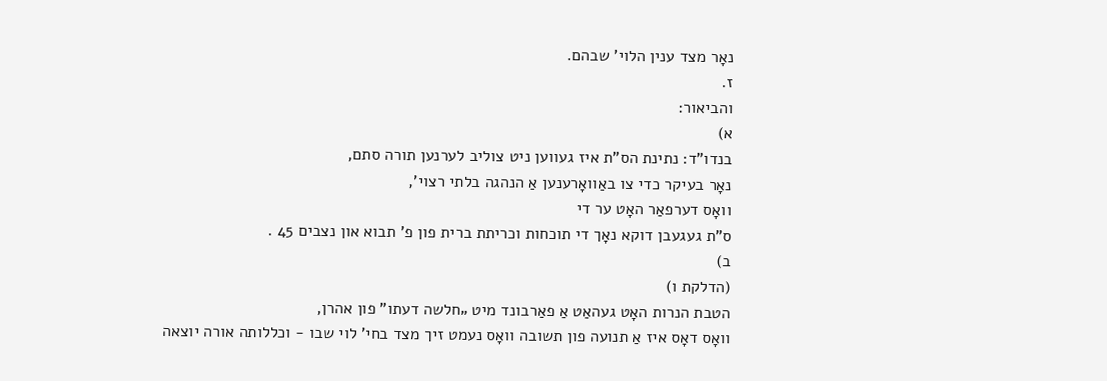נאָר מצד ענין הלוי’ שבהם.
ז.
והביאור:
א)
בנדו”ד: נתינת הס”ת איז געווען ניט צוליב לערנען תורה סתם,
נאָר בעיקר כדי צו באַוואָרענען אַ הנהגה בלתי רצוי’,
וואָס דערפאַר האָט ער די
ס”ת געגעבן דוקא נאָך די תוכחות וכריתת ברית פון פ’ תבוא און נצבים 45 .
ב)
(הדלקת ו)
הטבת הנרות האָט געהאַט אַ פאַרבונד מיט „חלשה דעתו” פון אהרן,
וואָס דאָס איז אַ תנועה פון תשובה וואָס נעמט זיך מצד בחי’ לוי שבו - וכללותה אורה יוצאה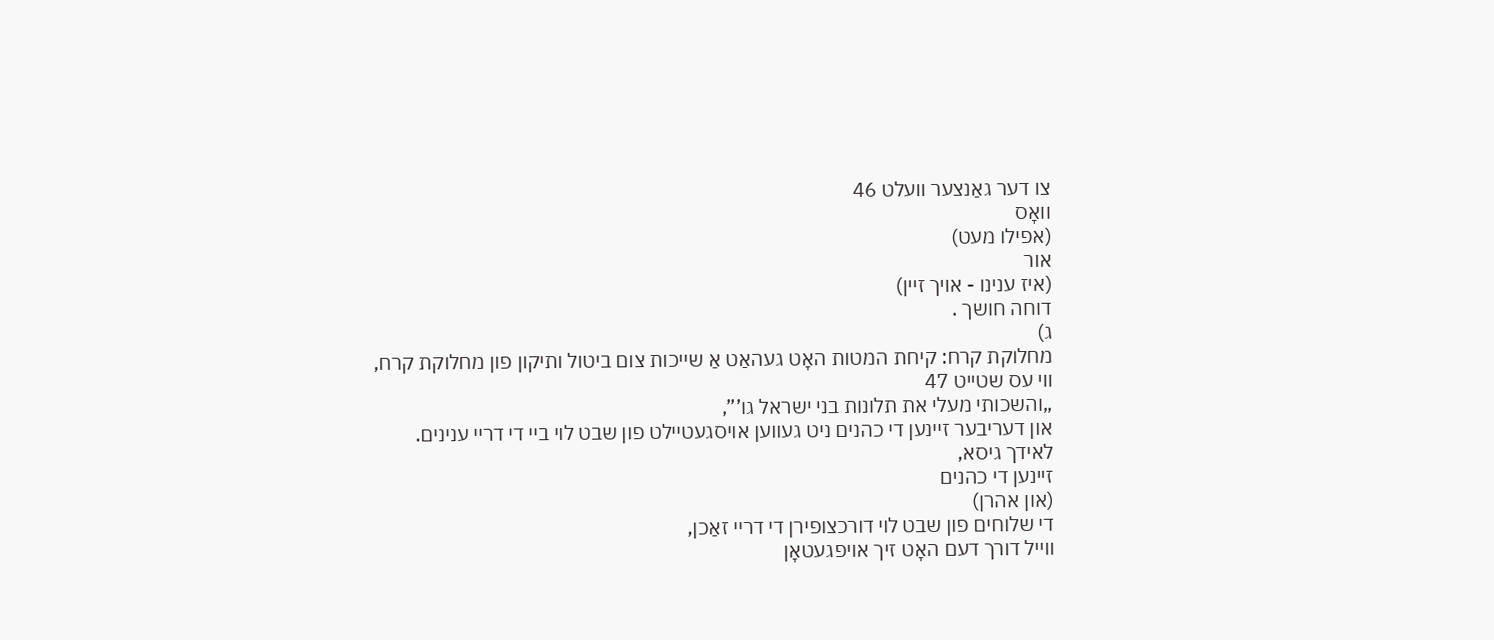צו דער גאַנצער וועלט 46
וואָס
(אפילו מעט)
אור
(איז ענינו - אויך זיין)
דוחה חושך .
ג)
מחלוקת קרח: קיחת המטות האָט געהאַט אַ שייכות צום ביטול ותיקון פון מחלוקת קרח,
ווי עס שטייט 47
„והשכותי מעלי את תלונות בני ישראל גו’”,
און דעריבער זיינען די כהנים ניט געווען אויסגעטיילט פון שבט לוי ביי די דריי ענינים.
לאידך גיסא,
זיינען די כהנים
(און אהרן)
די שלוחים פון שבט לוי דורכצופירן די דריי זאַכן,
ווייל דורך דעם האָט זיך אויפגעטאָן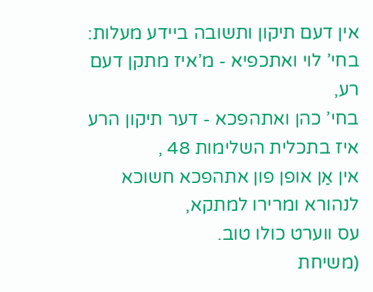אין דעם תיקון ותשובה ביידע מעלות: בחי’ לוי ואתכפיא - מ’איז מתקן דעם רע,
בחי’ כהן ואתהפכא - דער תיקון הרע איז בתכלית השלימות 48 ,
אין אַן אופן פון אתהפכא חשוכא לנהורא ומרירו למתקא,
עס ווערט כולו טוב.
(משיחת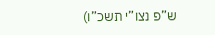ש”פ נצו”י תשכ”ו)